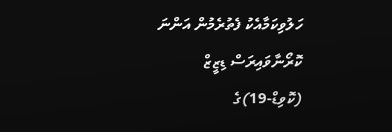ހަލުވިކަމާއެކު ފެތުރެމުން އަންނަ ކޮރޯނާވައިރަސް ޑިޒީޒް (ކޮވިޑް-19)ގެ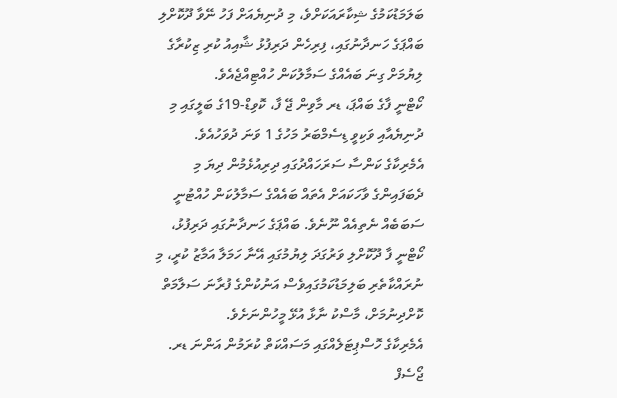ބަލަމަޑުކަމުގެ ޝިކާރައަކަށްވެ، މި ދުނިޔެއަށް ފަހު ނޭވާ ދޫކޮށްލި ބައްޕަގެ ހަނދާނުގައި، ފިރިހެން ދަރިފުޅު ޝާއިއު ކުރި ޒިކުރާގެ ލިޔުމަށް ގިނަ ބައެއްގެ ސަމާލުކަން ހުއްޓިއްޖެއެވެ.
ކޯޓްނީ ފާގެ ބައްޕަ، ޑރ މާވިން ޖޭ ފާ، ކޮވިޑް-19ގެ ބަލީގައި މި ދުނިޔެއާއި ވަކިވީ ޑިސެމްބަރު މަހުގެ 1 ވަނަ ދުވަހުއެވެ.
އެމެރިކާގެ ކަންސާ ސަރަހައްދުގައި ދިރިއުޅެމުން ދިޔަ މި ދެބަފައިންގެ ވާހަކައަށް އެތައް ބައެއްގެ ސަމާލުކަން ހުއްޓުނީ ސަބަބެއް ނެތިއެއް ނޫނެވެ. ބައްޕަގެ ހަނދާނުގައި ދަރިފުޅު، ކޯޓްނީ ފާ ދޫކޮށްލި ވަރުގަދަ ލިޔުމުގައި އޭނާ ހަމަލާ އަމާޒު ކުރީ، މި ނުރައްކާތެރި ބަލިމަޑުކަމުގައިވެސް އަނުކުންގެ ފުރާނަ ސަލާމަތް ކޮށްދިނުމަށް، މާސްކު ނާޅާ އުޅޭ މީހުންނަށެވެ.
އެމެރިކާގެ ހޮސްޕިޓަލެއްގައި މަސައްކަތް ކުރަމުން އަންނަ ޑރ. ޖޯސެފް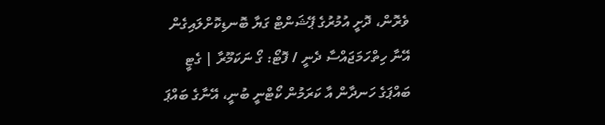ވެރޮން، ދޮށީ އުމުރުގެ ޕޭޝަންޓް ގަޔާ ބޮނޑިކޮށްލައިގެން އޭނާ ހިތްހަމަޖައްސާ ދެނީ / ފޮޓޯ: ގޯ ނަކަމޫރާ | ގެޓީ
ބައްޕަގެ ހަނދާން އާ ކަރަމުން ކޯޓްނީ ބުނީ، އޭނާގެ ބައްޕަ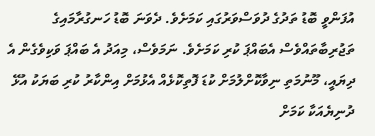އުފަންވީ ބޮޑު ތަދުގެ ދުވަސްވަރުގައި ކަމަށެވެ. ދެވަނަ ބޮޑު ހަނގުރާމައިގެ ތަޖުރިބާތައްވެސް އެބައްޕަ ކުރި ކަމަށެވެ. ނަމަވެސް، މިއަދު އެ ބައްޕަ ވަކިވެގެން އެ ދިޔައީ، މޫނުމަތި ނިވާކޮށްލުމަށް ކުޑަ ފޮތިކޮޅެއް އެޅުމަށް އިންކާރު ކުރި ބަޔަކު އުޅޭ ދުނިޔެއަކާ ކަމަށް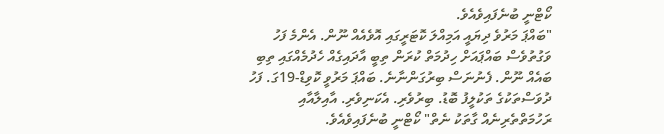ކޯޓްނީ ބުނެފައިވެއެވެ.
"ބައްޕަ މަރުވެ ދިޔައީ އަމިއްލަ ކޮޓަރީގައި އޮވެއެއް ނޫން. އެންމެ ފަހު ވަގުތުވެސް ބައްޕައަށް ހިދުމަތް ކުރަން ތިބީ އާދައިގެއް ހެދުމެއްގައި ތިބި ބައެއް ނޫން. ފެނުނަސް ބިރުގަންނާނެ. ބައްޕަ މަރުވީ ކޮވިޑް-19ގަ. ފަހު ދުވަސްތަކުގެ ތަކުލީފު ބޮޑު. ބިރުވެރި. އެކަނިވެރި. އާއިލާއާއި ރަހުމަތްތެރިނެއް ގާތަކު ނެތް" ކޯޓްނީ ބުނެފައިވެއެވެ.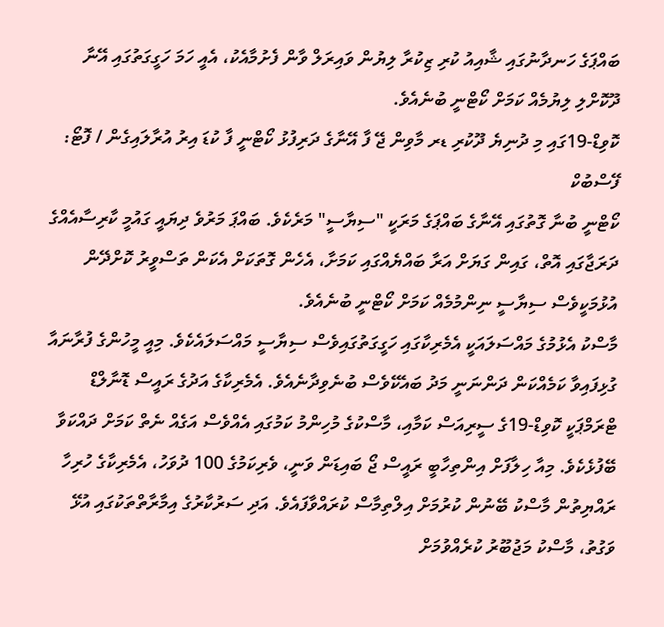ބައްޕަގެ ހަނދާނުގައި ޝާއިއު ކުރި ޒިކުރާ ލިޔުން ވައިރަލް ވާން ފެށުމާއެކު، އެއީ ހަމަ ހަގީގަތުގައި އޭނާ ދޫކޮށްލި ލިޔުމެއް ކަމަށް ކޯޓްނީ ބުނެއެވެ.
ކޮވިޑް-19ގައި މި ދުނިޔެ ދޫކުރި ޑރ މާވިން ޖޭ ފާ އޭނާގެ ދަރިފުޅު ކޯޓްނީ ފާ ކުޑަ އިރު އުރާލައިގެން / ފޮޓޯ: ފޭސްބުކް
ކޯޓްނީ ބުނާ ގޮތުގައި އޭނާގެ ބައްޕަގެ މަރަކީ "ސިޔާސީ" މަރެކެވެ. ބައްޕަ މަރުވެ ދިޔައީ ގައުމީ ކާރިސާއެއްގެ ދަރަޖާގައި އޮތް، ގައިން ގަޔަށް އަރާ ބައްޔެއްގައި ކަމަށާ، އެހެން ގޮތަކަށް އެކަން ތަސްވީރު ކޮށްދޭން އުޅުމަކީވެސް ސިޔާސީ ނިންމުމެއް ކަމަށް ކޯޓްނީ ބުނެއެވެ.
މާސްކު އެޅުމުގެ މައްސަލައަކީ އެމެރިކާގައި ހަގީގަތުގައިވެސް ސިޔާސީ މައްސަލައެކެވެ. މިއީ މީހުންގެ ފުރާނައާ ގުޅިފައިވާ ކަމެއްކަން ދަންނަނީ މަދު ބައެކޭވެސް ބުނެވިދާނެއެވެ. އެމެރިކާގެ އަދުގެ ރައީސް ޑޮނާލްޑް ޓްރަމްޕަކީ ކޮވިޑް-19ގެ ސީރިއަސް ކަމާއި، މާސްކުގެ މުހިންމު ކަމުގައި އެއްވެސް އަގެއް ނެތް ކަމަށް ދައްކަވާ ބޭފުޅެކެވެ. މިއާ ހިލާފަށް އިންތިހާބީ ރައީސް ޖޯ ބައިޑަން ވަނީ، ވެރިކަމުގެ 100 ދުވަހު، އެމެރިކާގެ ހުރިހާ ރައްޔިތުން މާސްކު ބޭނުން ކުރުމަށް އިލްތިމާސް ކުރައްވާފައެވެ. އަދި ސަރުކާރުގެ އިމާރާތްތަކުގައި އުޅޭ ވަގުތު، މާސްކު މަޖުބޫރު ކުރެއްވުމަށް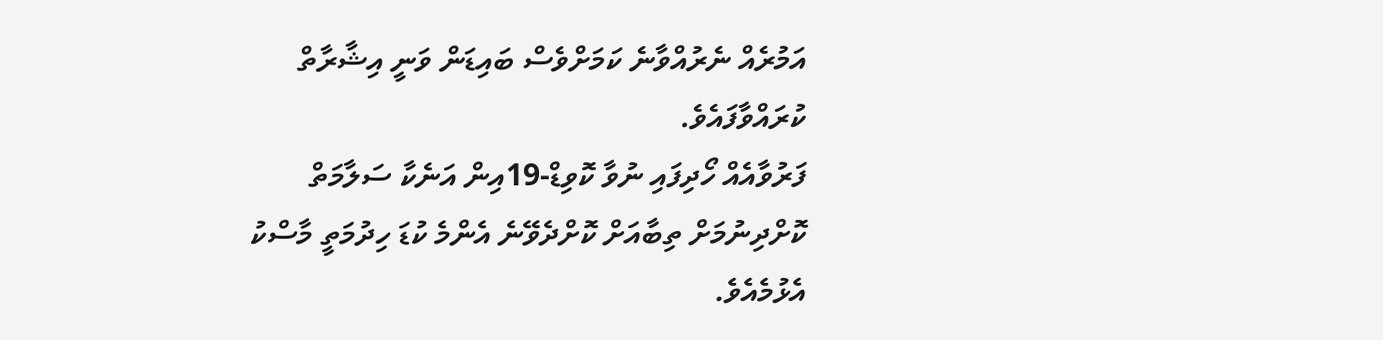އަމުރެއް ނެރުއްވާނެ ކަމަށްވެސް ބައިޑަން ވަނީ އިޝާރާތް ކުރައްވާފައެވެ.
ފަރުވާއެއް ހޯދިފައި ނުވާ ކޮވިޑް-19އިން އަނެކާ ސަލާމަތް ކޮށްދިނުމަށް ތިބާއަށް ކޮށްދެވޭނެ އެންމެ ކުޑަ ހިދުމަތީ މާސްކު އެޅުމެއެވެ.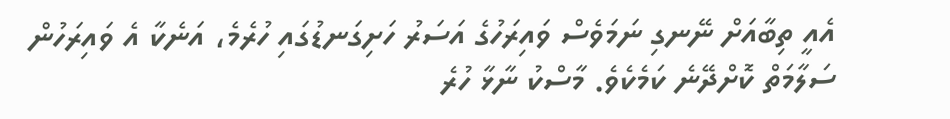އެއީ ތިބާއަށް ނޭނގި ނަމަވެސް ވައިރަހުގެ އަސަރު ހަށިގަނޑުގައި ހުރެމެ، އަނެކާ އެ ވައިރަހުން ސަލާމަތް ކޮށްދޭނެ ކަމެކެވެ. މާސްކު ނާޅާ ހުރެ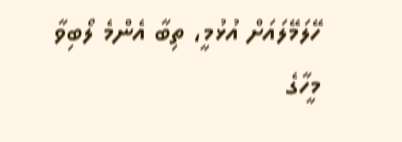ހޭލަމޭލައަށް އުޅުމީ، ތިބާ އެންމެ ލޯބިވާ މީހާގެ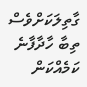ގާތިލަކަށްވެސް ތިބާ ހާދާފާނެ ކަމެއްކަން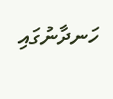ހަނދާނުގައި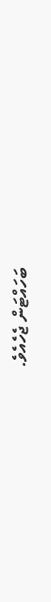ބަހައްޓަން ޖެހެއެވެ.